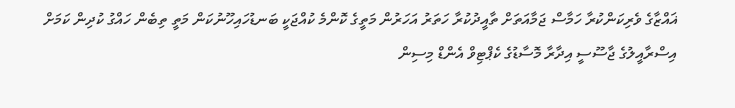ޣައްޒާގެ ވެރިކަންކުރާ ހަމާސް ޖަމާއަތަށް ތާއީދުކުރާ ހަތަރު އަހަރުން މަތީގެ ކޮންމެ ކުއްޖަކީ ބަނޑުހައިހޫނުކަން މަތީ ތިބެން ހައްގު ކުދިން ކަމަށް އިސްރާއީލުގެ ޖާސޫސީ އިދާރާ މޮސާޑުގެ ކެޕްޓިވް އެންޑް މިސިން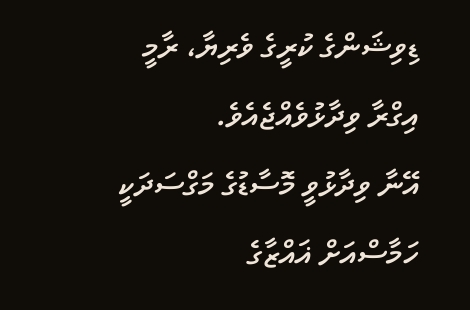ޑިވިޝަންގެ ކުރީގެ ވެރިޔާ، ރާމީ އިގްރާ ވިދާޅުވެއްޖެއެވެ.
އޭނާ ވިދާޅުވީ މޮސާޑުގެ މަގްސަދަކީ ހަމާސްއަށް ޣައްޒާގެ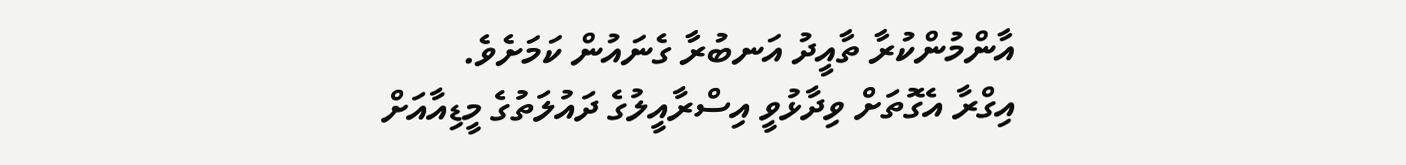އާންމުންކުރާ ތާއީދު އަނބުރާ ގެނައުން ކަމަށެވެ.
އިގްރާ އެގޮތަށް ވިދާޅުވީ އިސްރާއީލުގެ ދައުލަތުގެ މީޑިއާއަށް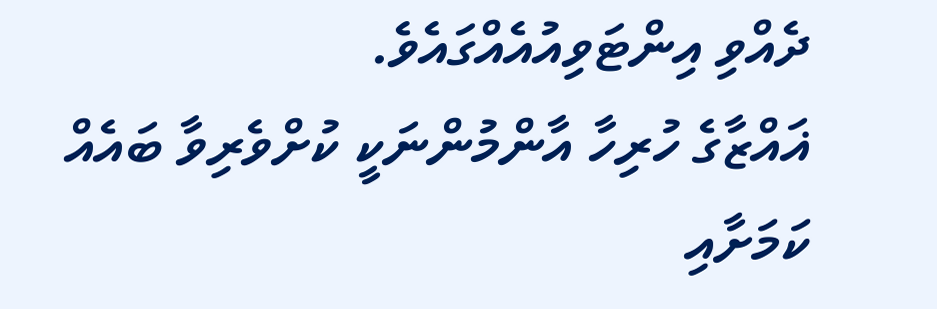ދެއްވި އިންޓަވިއުއެއްގައެވެ.
ޣައްޒާގެ ހުރިހާ އާންމުންނަކީ ކުށްވެރިވާ ބައެއް ކަމަށާއި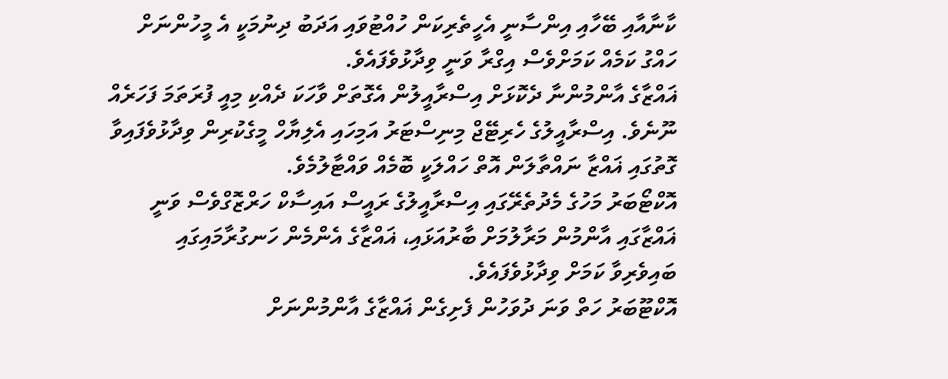ކާނާއާއި ބޭހާއި އިންސާނީ އެހީތެރިކަން ހުއްޓުވައި އަދަބު ދިނުމަކީ އެ މީހުންނަށް ހައްގު ކަމެއް ކަމަށްވެސް އިގްރާ ވަނީ ވިދާޅުވެފައެވެ.
ޣައްޒާގެ އާންމުންނާ ދެކޮޅަށް އިސްރާއީލުން އެގޮތަށް ވާހަކަ ދެއްކި މިއީ ފުރަތަމަ ފަހަރެއް ނޫނެވެ. އިސްރާއީލުގެ ހެރިޓޭޖް މިނިސްޓަރު އަމިހައި އެލިޔާހް މީގެކުރިން ވިދާޅުވެފައިވާ ގޮތުގައި ޣައްޒާ ނައްތާލަން އޮތް ހައްލަކީ ބޮމެއް ވައްޓާލުމެވެ.
އޮކްޓޯބަރު މަހުގެ މެދުތެރޭގައި އިސްރާއީލުގެ ރައީސް އައިސާކް ހަރްޒޮގްވެސް ވަނީ ޣައްޒާގައި އާންމުން މަރާލުމަށް ބާރުއަޅައި، ޣައްޒާގެ އެންމެން ހަނގުރާމައިގައި ބައިވެރިވާ ކަމަށް ވިދާޅުވެފައެވެ.
އޮކްޓޫބަރު ހަތް ވަނަ ދުވަހުން ފެށިގެން ޣައްޒާގެ އާންމުންނަށް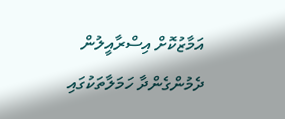އަމާޒުކޮށް އިސްރާއީލުން ދެމުންގެންދާ ހަމަލާތަކުގައި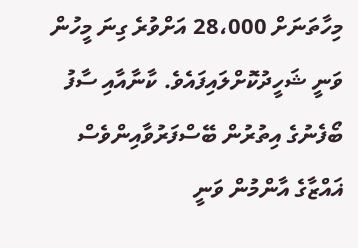މިހާތަނަށް 28،000 އަށްވުރެ ގިނަ މީހުން ވަނީ ޝަހީދުކޮށްލައިފައެވެ. ކާނާއާއި ސާފު ބޯފެނުގެ އިތުރުން ބޭސްފަރުވާއިންވެސް ޣައްޒާގެ އާންމުން ވަނީ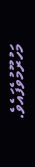މަހުރޫމުވެފައެވެ.